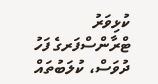ކުޅިވަރު
ޓްރާންސްފަރގެ ފަހު ދުވަސް، ކުލަބުތައް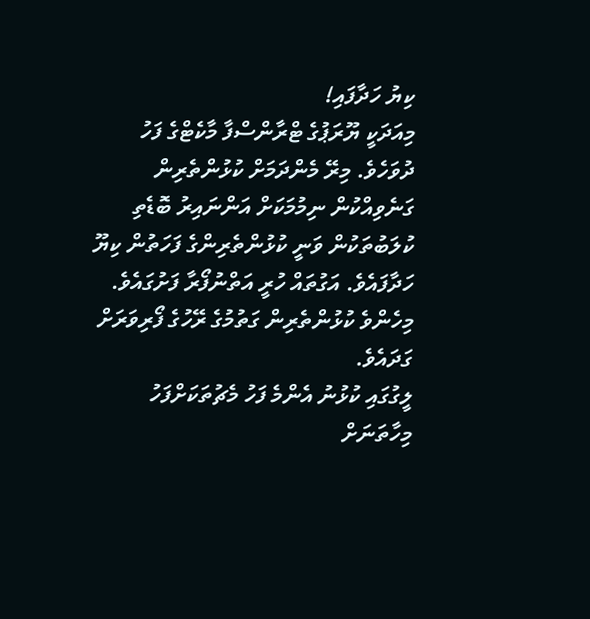ކިޔު ހަދާފައި!
މިއަދަކީ ޔޫރަޕުގެ ޓްރާންސްފާ މާކެޓްގެ ފަހު ދުވަހެވެ. މިރޭ މެންދަމަށް ކުޅުންތެރިން ގަނެވިއްކުން ނިމުމަކަށް އަންނައިރު ބޮޑެތި ކުލަބުތަކުން ވަނީ ކުޅުންތެރިންގެ ފަހަތުން ކިޔޫ ހަދާފައެވެ. އަގުތައް ހުރީ އަތްނުފޯރާ ފަށުގައެވެ. މިހެންވެ ކުޅުންތެރިން ގަތުމުގެ ރޭހުގެ ފޯރިވަރަށް ގަދައެވެ.
ލީގުގައި ކުޅުނު އެންމެ ފަހު މެޗުތަކަށްފަހު މިހާތަނަށް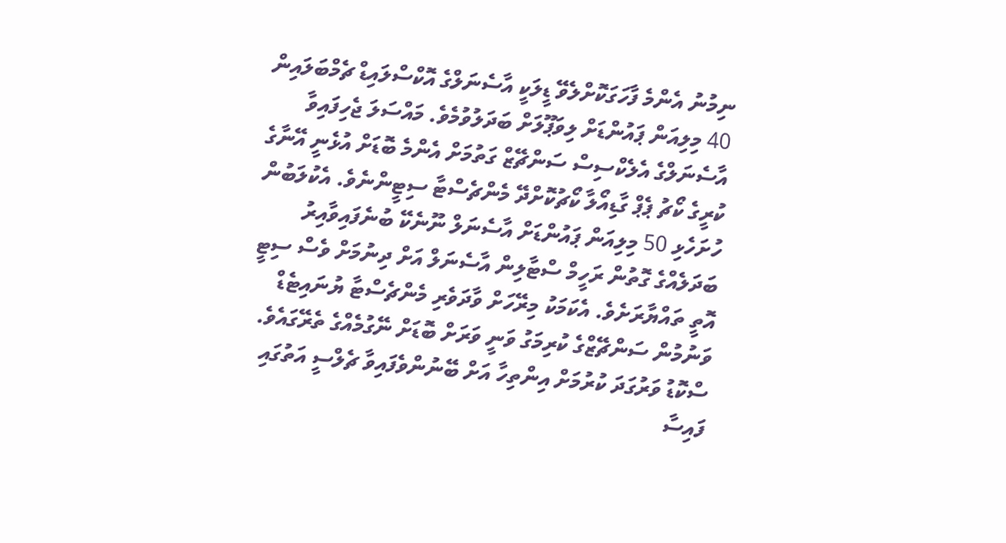ނިމުނު އެންމެ ފާހަގަކޮށްލެވޭ ޑީލަކީ އާސެނަލްގެ އޮކްސްލައިޑް ޗެމްބަލައިން 40 މިލިއަން ޕައުންޑަށް ލިވަޕޫލަށް ބަދަލުވުމެވެ. މައްސަލަ ޖެހިފައިވާ އާސެނަލްގެ އެލެކްސިސް ސަންޗޭޒް ގަތުމަށް އެންމެ ބޮޑަށް އުޅެނީ އޭނާގެ ކުރީގެ ކޯޗު ޕެޕް ގާޑިއޯލާ ކޯޗުކޮށްދޭ މެންޗެސްޓާ ސިޓީންނެވެ. އެކުލަބުން ހުށަހެޅި 50 މިލިއަން ޕައުންޑަށް އާސެނަލް ނޫނެކޭ ބުނެފައިވާއިރު ބަދަލެއްގެ ގޮތުން ރަހީމް ސްޓާލިން އާސެނަލް އަށް ދިނުމަށް ވެސް ސިޓީ އޮތީ ތައްޔާރަށެވެ. އެކަމަކު މިރޭހަށް ވާދަވެރި މެންޗެސްޓާ ޔުނައިޓެޑް ވަނުމުން ސަންޗޭޒްގެ ކުރިމަގު ވަނީ ވަރަށް ބޮޑަށް ނޭގުމެއްގެ ތެރޭގައެވެ.
ސްކޮޑު ވަރުގަދަ ކުރުމަށް އިންތިހާ އަށް ބޭނުންވެފައިވާ ޗެލްސީ އަތުގައި ފައިސާ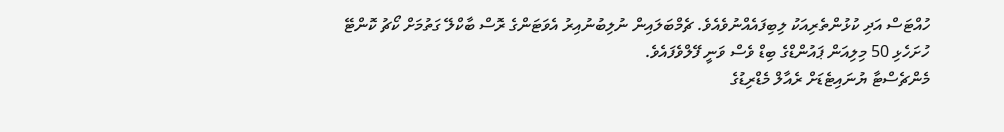ހުއްޓަސް އަދި ކުޅުންތެރިއަކު ލިބިފައެއްނުވެއެވެ. ޗެމްބަލައިން ނުލިބުނުއިރު އެވަޓަންގެ ރޮސް ބާކްލޭ ގަތުމަށް ކޯޗު ކޮންޓޭ ހުށަހެޅި 50 މިލިއަން ޕައުންޑްގެ ބިޑް ވެސް ވަނީ ފޭލްވެފައެވެ.
މެންޗެސްޓާ ޔުނައިޓެޑަށް ރެއާލް މެޑްރިޑުގެ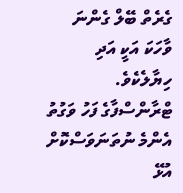ގެރެތް ބޭލް ގެންނަ ވާހަކަ އަކީ އަދި ހިޔާލެކެވެ.
ޓްރާންސްފާގެ ފަހު ވަގުތު އެންމެ ނުތަނަވަސްކޮށް އުޅޭ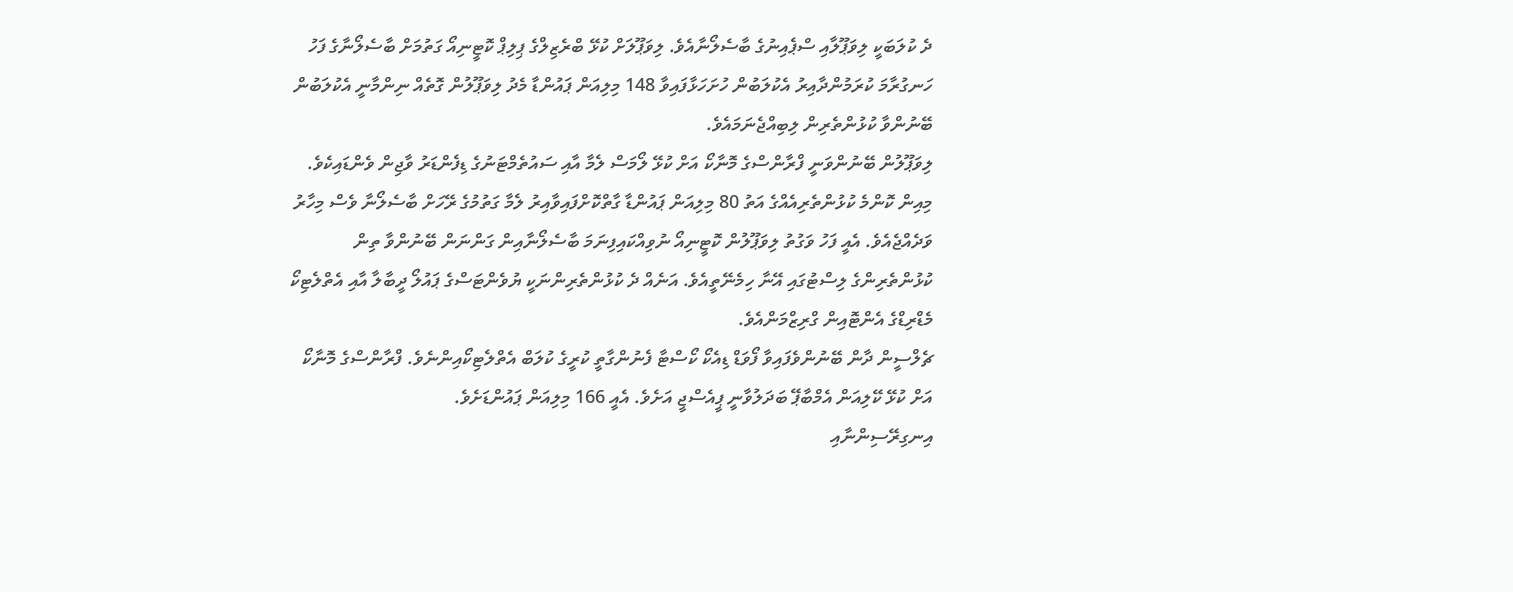ދެ ކުލަބަކީ ލިވަޕޫލާއި ސްޕެއިނުގެ ބާސެލޯނާއެވެ. ލިވަޕޫލަށް ކުޅޭ ބްރެޒިލްގެ ޕިލިޕް ކޮޓީނިއޯ ގަތުމަށް ބާސެލޯނާގެ ފަހު ހަނގުރާމަ ކުރަމުންދާއިރު އެކުލަބުން ހުށަހަޅާފައިވާ 148 މިލިއަން ޕައުންޑާ މެދު ލިވަޕޫލުން ގޮތެއް ނިންމާނީ އެކުލަބުން ބޭނުންވާ ކުޅުންތެރިން ލިބިއްޖެނަމައެވެ.
ލިވަޕޫލުން ބޭނުންވަނީ ފްރާންސްގެ މޮނާކޯ އަށް ކުޅޭ ލޯމަސް ލެމާ އާއި ސައުތެމްޓަނުގެ ޑިފެންޑަރު ވާޖިން ވެންޑައިކެވެ. މިއިން ކޮންމެ ކުޅުންތެރިއެއްގެ އަތު 80 މިލިއަން ޕައުންޑާ ގާތްކޮށްފައިވާއިރު ލެމާ ގަތުމުގެ ރޭހަށް ބާސެލޯނާ ވެސް މިހާރު ވަދެއްޖެއެވެ. އެއީ ފަހު ވަގުތު ލިވަޕޫލުން ކޮޓީނިއޯ ނުވިއްކައިފިނަމަ ބާސެލޯނާއިން ގަންނަން ބޭނުންވާ ތިން ކުޅުންތެރިންގެ ލިސްޓުގައި އޭނާ ހިމެނޭތީއެވެ. އަނެއް ދެ ކުޅުންތެރިންނަކީ ޔުވެންޓަސްގެ ޕައުލޯ ދީބާލާ އާއި އެތްލެޓިކޯ މެޑްރިޑްގެ އެންޓޮއިން ގްރިޒްމަންއެވެ.
ޗެލްސީން ދާން ބޭނުންވެފައިވާ ފޯވަޑް ޑިއެކޯ ކޯސްޓާ ފެނުންގާތީ ކުރީގެ ކުލަބް އެތްލެޓިކޯއިންނެވެ. ފްރާންސްގެ މޮނާކޯ އަށް ކުޅޭ ކޭލިއަން އެމްބާޕޭ ބަދަލުވާނީ ޕީއެސްޖީ އަށެވެ. އެއީ 166 މިލިއަން ޕައުންޑަށެވެ.
އިނގިރޭސިންނާއި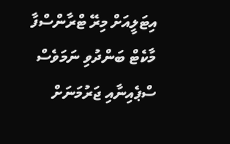އިޓަލީއަށް މިރޭ ޓްރާންސްފާ މާކެޓް ބަންދުވި ނަމަވެސް ސްޕެއިނާއި ޖަރުމަނަށް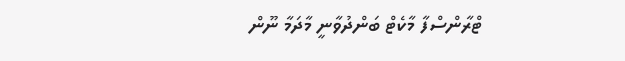ޓްރާންސްފާ މާކެޓް ބަންދުވާނީ މާދަމާ ނޫން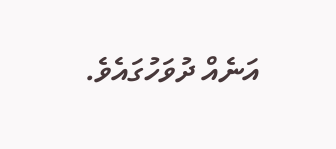އަނެއް ދުވަހުގައެވެ.